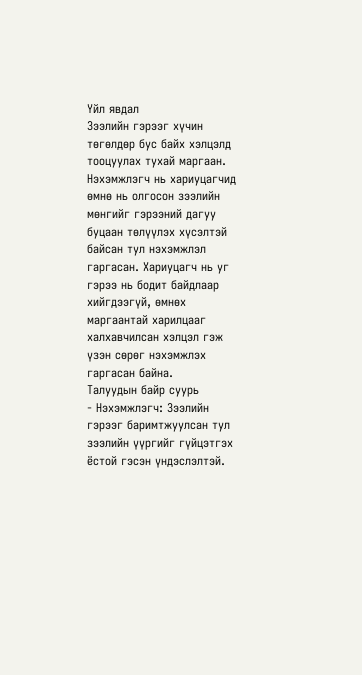Үйл явдал
Зээлийн гэрээг хүчин төгөлдөр бус байх хэлцэлд тооцуулах тухай маргаан. Нэхэмжлэгч нь хариуцагчид өмнө нь олгосон зээлийн мөнгийг гэрээний дагуу буцаан төлүүлэх хүсэлтэй байсан тул нэхэмжлэл гаргасан. Хариуцагч нь уг гэрээ нь бодит байдлаар хийгдээгүй, өмнөх маргаантай харилцааг халхавчилсан хэлцэл гэж үзэн сөрөг нэхэмжлэх гаргасан байна.
Талуудын байр суурь
- Нэхэмжлэгч: Зээлийн гэрээг баримтжуулсан тул зээлийн үүргийг гүйцэтгэх ёстой гэсэн үндэслэлтэй.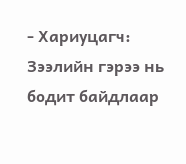- Хариуцагч: Зээлийн гэрээ нь бодит байдлаар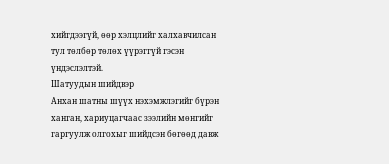хийгдээгүй, өөр хэлцлийг халхавчилсан тул төлбөр төлөх үүрэггүй гэсэн үндэслэлтэй.
Шатуудын шийдвэр
Анхан шатны шүүх нэхэмжлэгийг бүрэн ханган, хариуцагчаас зээлийн мөнгийг гаргуулж олгохыг шийдсэн бөгөөд давж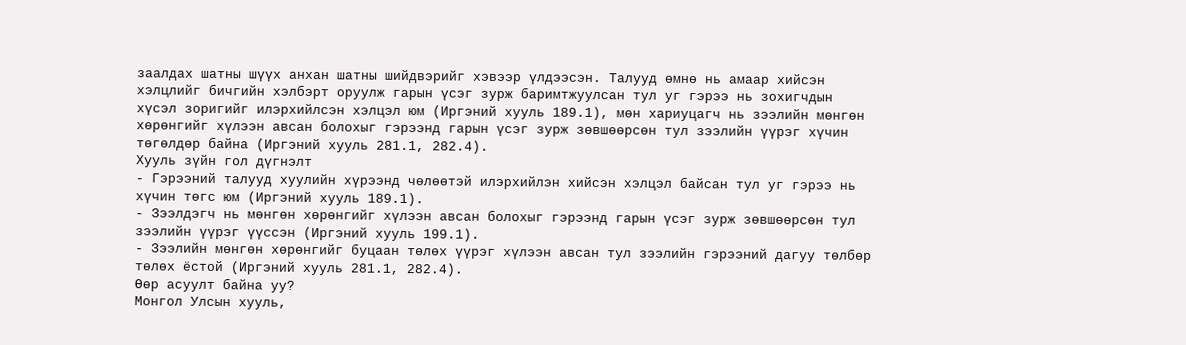заалдах шатны шүүх анхан шатны шийдвэрийг хэвээр үлдээсэн. Талууд өмнө нь амаар хийсэн хэлцлийг бичгийн хэлбэрт оруулж гарын үсэг зурж баримтжуулсан тул уг гэрээ нь зохигчдын хүсэл зоригийг илэрхийлсэн хэлцэл юм (Иргэний хууль 189.1), мөн хариуцагч нь зээлийн мөнгөн хөрөнгийг хүлээн авсан болохыг гэрээнд гарын үсэг зурж зөвшөөрсөн тул зээлийн үүрэг хүчин төгөлдөр байна (Иргэний хууль 281.1, 282.4).
Хууль зүйн гол дүгнэлт
- Гэрээний талууд хуулийн хүрээнд чөлөөтэй илэрхийлэн хийсэн хэлцэл байсан тул уг гэрээ нь хүчин төгс юм (Иргэний хууль 189.1).
- Зээлдэгч нь мөнгөн хөрөнгийг хүлээн авсан болохыг гэрээнд гарын үсэг зурж зөвшөөрсөн тул зээлийн үүрэг үүссэн (Иргэний хууль 199.1).
- Зээлийн мөнгөн хөрөнгийг буцаан төлөх үүрэг хүлээн авсан тул зээлийн гэрээний дагуу төлбөр төлөх ёстой (Иргэний хууль 281.1, 282.4).
Өөр асуулт байна уу?
Монгол Улсын хууль,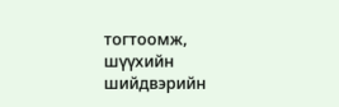тогтоомж, шүүхийн шийдвэрийн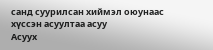санд суурилсан хиймэл оюунаас хүссэн асуултаа асуу
Асуух